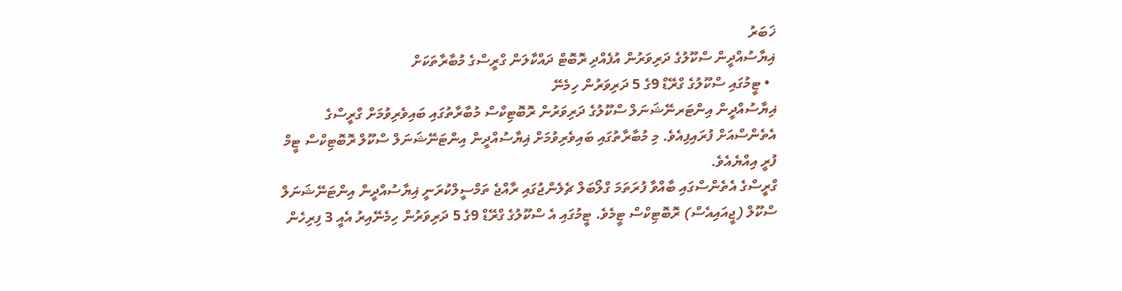ޚަބަރު
ޣިޔާސުއްދީން ސްކޫލުގެ ދަރިވަރުން އުފެއްދި ރޮބޮޓް ދައްކާލަން ގްރީސްގެ މުބާރާތަކަށް
  • ޓީމުގައި ސްކޫލުގެ ގްރޭޑް 9ގެ 5 ދަރިވަރުން ހިމެނޭ
ޣިޔާސުއްދީން އިންޓަރނޭޝަނަލް ސްކޫލުގެ ދަރިވަރުން ރޮބޮޓިކްސް މުބާރާތުގައި ބައިވެރިވުމަށް ގްރީސްގެ އެތެންސްއަށް ފުރައިފިއެވެ. މި މުބާރާތުގައި ބައިވެރިވުމަށް ޣިޔާސުއްދީން އިންޓަނޭޝަނަލް ސްކޫލް ރޮބޮޓިކްސް ޓީމް ފުރީ އިއްޔެއެވެ.
ގްރީސްގެ އެތެންސްގައި ބާއްވާ ފުރަތަމަ ގްލޯބަލް ޗެލެންޖުގައި ރާއްޖެ ތަމްސީލްކުރަނީ ޣިޔާސުއްދީން އިންޓަނޭޝަނަލް ސްކޫލް (ޖީއައިއެސް) ރޮބޮޓިކްސް ޓީމެވެ. ޓީމުގައި އެ ސްކޫލުގެ ގްރޭޑް 9ގެ 5 ދަރިވަރުން ހިމެނޭއިރު އެއީ 3 ފިރިހެން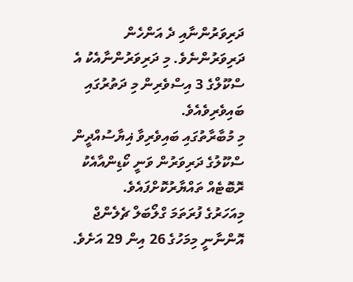ދަރިވަރުންނާއި ދެ އަންހެން ދަރިވަރުންނެވެ. މި ދަރިވަރުންނާއެކު އެ ސްކޫލްގެ 3 އިސްވެރިން މި ދަތުރުގައި ބައިވެރިވެއެވެ.
މި މުބާރާތުގައި ބައިވެރިވާ ޣިޔާސުއްދީން ސްކޫލުގެ ދަރިވަރުން ވަނީ ކޯޑިންއާއެކު ރޮބޮޓެއް ތައްޔާރުކޮށްފައެވެ.
މިއަހަރުގެ ފުރަތަމަ ގްލޯބަލް ޗެލެންޖް އޮންނާނީ މިމަހުގެ 26 އިން 29 އަށެވެ.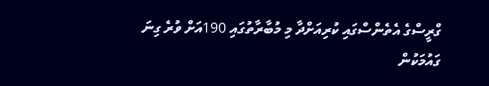ގްރީސްގެ އެތެންސްގައި ކުރިއަށްދާ މި މުބާރާތުގައި 190އަށް ވުރެ ގިނަ ގައުމަކުން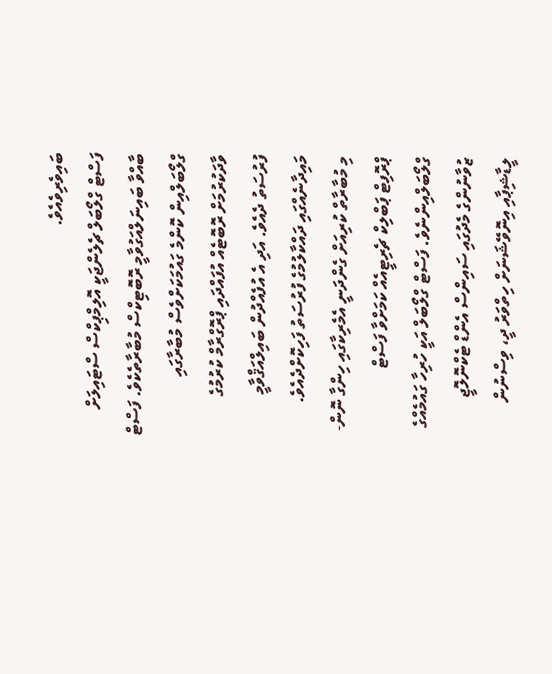ބައިވެރިވެއެވެ.
ފަސްޓް ގްލޯބަލް ޗެލެންޖަކީ އޮލިމްޕިކްސް ސްޓައިލަށް ބާއްވާ ބައިނަލްއަގުވާމީ ރޮބޮޓިކްސް މުބާރާތެކެވެ. ފަސްޓް ގްލޯބަލްއިން ކޮންމެ ގައުމަކަށްވެސް މުބާރާގައި ވާދަކުރުމަށް ރޮބޮޓެއް އުފައްދައި ޕްރޮގްރާމް ކުރުމުގެ ފުރުސަތު ދެއެވެ. އަދި އެ އުފެއްދުން ބައިލްއަޤްވާމީ މައިދާނެއްގައި ދައްކާލުމުގެ ފުރުސަތު ފަހިކޮށްދެއެވެ.
މި މުބާރާތް ކުރިއަށް ގެންދަނީ އެމެރިކާގައި ހިންގާ ނޮން-ޕްރޮފިޓް ޕަބްލިކް ޗެރިޓީއެއް ކަމަށްވާ ފަސްޓް ގްލޯބަލްއިންނެވެ. ފަސްޓް ގްލޯބަލް އަކީ ހުރިހާ ގައުމެއްގެ ޒުވާނުންގެ މެދުގައި ސައިންސް އެންޑް ޓެކްނޮލޮޖީ ލީޑާޝިޕާއި އިނޮވޭޝަނަށް ހިތްވަރު ދީ، ވިސްނުން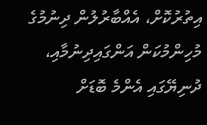އިތުރުކޮށް، އެއްބާރުލުން ދިނުމުގެ މުހިންމުކަން އަންގައިދިނުމާއި، ދުނިޔޭގައި އެންމެ ބޮޑަށް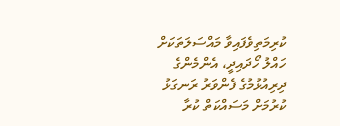ކުރިމަތިވެފައިވާ މައްސަލަތަކަށް ހައްލު ހޯދައިދީ، އެންމެންގެ ދިރިއުޅުމުގެ ފެންވަރު ރަނގަޅު ކުރުމަށް މަސައްކަތް ކުރާ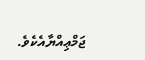ޖަމްޢިއްޔާއެކެވެ.